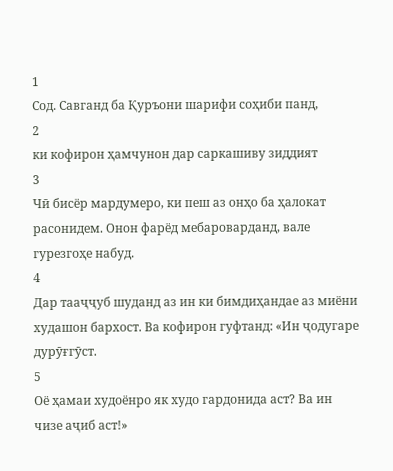1
Сод. Савганд ба Қуръони шарифи соҳиби панд,
2
ки кофирон ҳамчунон дар саркашиву зиддият
3
Чӣ бисёр мардумеро, ки пеш аз онҳо ба ҳалокат расонидем. Онон фарёд мебароварданд, вале гурезгоҳе набуд.
4
Дар тааҷҷуб шуданд аз ин ки бимдиҳандае аз миёни худашон бархост. Ва кофирон гуфтанд: «Ин ҷодугаре дурӯғгӯст.
5
Оё ҳамаи худоёнро як худо гардонида аст? Ва ин чизе аҷиб аст!»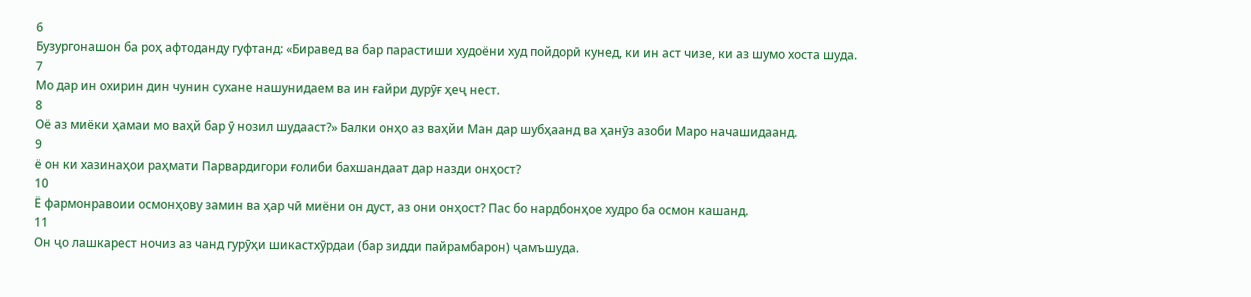6
Бузургонашон ба роҳ афтоданду гуфтанд: «Биравед ва бар парастиши худоёни худ пойдорӣ кунед, ки ин аст чизе, ки аз шумо хоста шуда.
7
Мо дар ин охирин дин чунин сухане нашунидаем ва ин ғайри дурӯғ ҳеҷ нест.
8
Оё аз миёки ҳамаи мо ваҳй бар ӯ нозил шудааст?» Балки онҳо аз ваҳйи Ман дар шубҳаанд ва ҳанӯз азоби Маро начашидаанд.
9
ё он ки хазинаҳои раҳмати Парвардигори ғолиби бахшандаат дар назди онҳост?
10
Ё фармонравоии осмонҳову замин ва ҳар чӣ миёни он дуст, аз они онҳост? Пас бо нардбонҳое худро ба осмон кашанд.
11
Он ҷо лашкарест ночиз аз чанд гурӯҳи шикастхӯрдаи (бар зидди пайрамбарон) ҷамъшуда.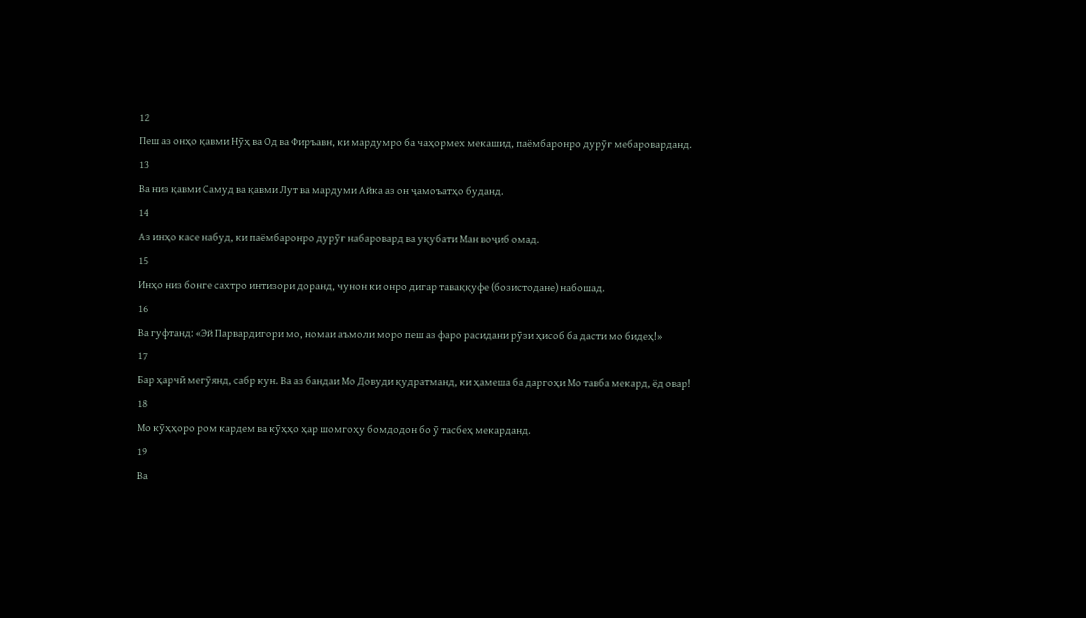12
Пеш аз онҳо қавми Нӯҳ ва Од ва Фиръавн, ки мардумро ба чаҳормех мекашид, паёмбаронро дурӯғ мебароварданд.
13
Ва низ қавми Самуд ва қавми Лут ва мардуми Айка аз он ҷамоъатҳо буданд.
14
Аз инҳо касе набуд, ки паёмбаронро дурӯғ набаровард ва уқубати Ман воҷиб омад.
15
Инҳо низ бонге сахтро интизори доранд, чунон ки онро дигар таваққуфе (бозистодане) набошад.
16
Ва гуфтанд: «Эй Парвардигори мо, номаи аъмоли моро пеш аз фаро расидани рӯзи ҳисоб ба дасти мо бидеҳ!»
17
Бар ҳарчӣ мегӯянд, сабр кун. Ва аз бандаи Мо Довуди қудратманд, ки ҳамеша ба даргоҳи Мо тавба мекард, ёд овар!
18
Мо кӯҳҳоро ром кардем ва кӯҳҳо ҳар шомгоҳу бомдодон бо ӯ тасбеҳ мекарданд.
19
Ва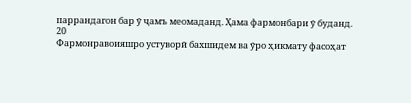паррандагон бар ӯ ҷамъ меомаданд. Ҳама фармонбари ӯ буданд.
20
Фармонравоияшро устуворӣ бахшидем ва ӯро ҳикмату фасоҳат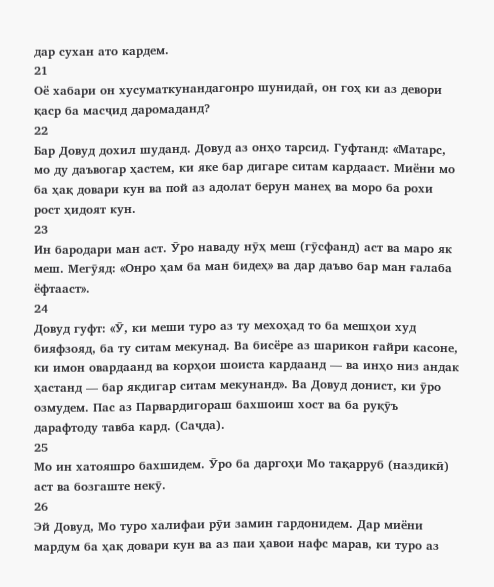дар сухан ато кардем.
21
Оё хабари он хусуматкунандагонро шунидаӣ, он гоҳ ки аз девори қаср ба масҷид даромаданд?
22
Бар Довуд дохил шуданд. Довуд аз онҳо тарсид. Гуфтанд: «Матарс, мо ду даъвогар ҳастем, ки яке бар дигаре ситам кардааст. Миёни мо ба ҳақ довари кун ва пой аз адолат берун манеҳ ва моро ба рохи рост ҳидоят кун.
23
Ин бародари ман аст. Ӯро наваду нӯҳ меш (гӯсфанд) аст ва маро як меш. Мегӯяд: «Онро ҳам ба ман бидеҳ» ва дар даъво бар ман ғалаба ёфтааст».
24
Довуд гуфт: «Ӯ, ки меши туро аз ту мехоҳад то ба мешҳои худ бияфзояд, ба ту ситам мекунад. Ва бисёре аз шарикон ғайри касоне, ки имон овардаанд ва корҳои шоиста кардаанд — ва инҳо низ андак ҳастанд — бар якдигар ситам мекунанд». Ва Довуд донист, ки ӯро озмудем. Пас аз Парвардигораш бахшоиш хост ва ба руқӯъ дарафтоду тавба кард. (Саҷда).
25
Мо ин хатояшро бахшидем. Ӯро ба даргоҳи Мо тақарруб (наздикӣ) аст ва бозгаште некӯ.
26
Эй Довуд, Мо туро халифаи рӯи замин гардонидем. Дар миёни мардум ба ҳақ довари кун ва аз паи ҳавои нафс марав, ки туро аз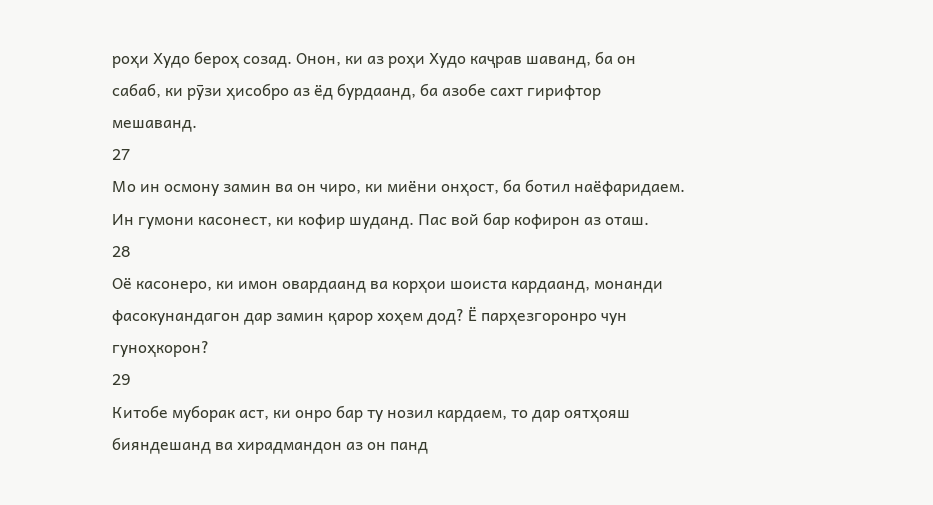роҳи Худо бероҳ созад. Онон, ки аз роҳи Худо каҷрав шаванд, ба он сабаб, ки рӯзи ҳисобро аз ёд бурдаанд, ба азобе сахт гирифтор мешаванд.
27
Мо ин осмону замин ва он чиро, ки миёни онҳост, ба ботил наёфаридаем. Ин гумони касонест, ки кофир шуданд. Пас вой бар кофирон аз оташ.
28
Оё касонеро, ки имон овардаанд ва корҳои шоиста кардаанд, монанди фасокунандагон дар замин қарор хоҳем дод? Ё парҳезгоронро чун гуноҳкорон?
29
Китобе муборак аст, ки онро бар ту нозил кардаем, то дар оятҳояш бияндешанд ва хирадмандон аз он панд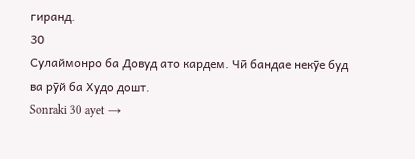гиранд.
30
Сулаймонро ба Довуд ато кардем. Чӣ бандае некӯе буд ва рӯй ба Худо дошт.
Sonraki 30 ayet →